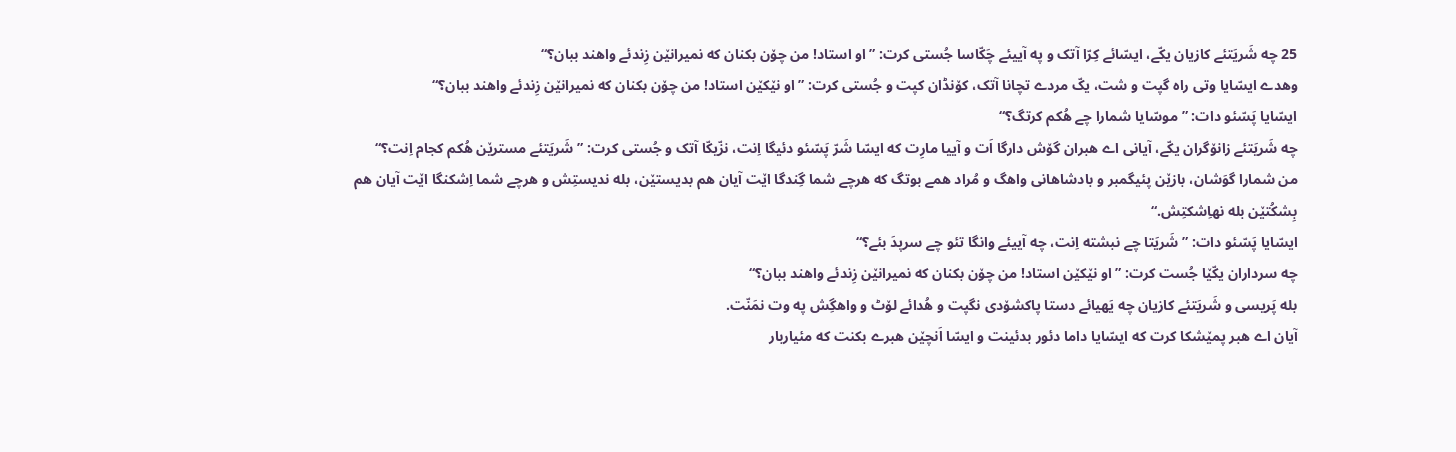25 چه شَریَتئے کازیان یکّے، ایسّائے کِرّا آتک و په آییئے چَکّاسا جُستی کرت: ”او استاد! من چۆن بکنان که نمیرانێن زِندئے واهند ببان؟“
وهدے ایسّایا وتی راه گپت و شت، یکّ مردے تچانا آتک، کۆنڈان کپت و جُستی کرت: ”او نێکێن استاد! من چۆن بکنان که نمیرانێن زِندئے واهند ببان؟“
ایسّایا پَسّئو دات: ”موسّایا شمارا چے هُکم کرتگ؟“
چه شَریَتئے زانۆگران یکّے، آیانی اے هبران گۆش دارگا اَت و آییا مارِت که ایسّا شَرّ پَسّئو دئیگا اِنت، نزّیکّا آتک و جُستی کرت: ”شَریَتئے مسترێن هُکم کجام اِنت؟“
من شمارا گوَشان، بازێن پئیگمبر و بادشاهانی واهگ و مُراد همے بوتگ که هرچے شما گِندگا اێت آیان هم بدیستێن، بله ندیستِش و هرچے شما اِشکنگا اێت آیان هم بِشکُتێن بله نهاِشکتِش.“
ایسّایا پَسّئو دات: ”شَریَتا چے نبشته اِنت، چه آییئے وانگا تئو چے سرپدَ بئے؟“
چه سرداران یکّێا جُست کرت: ”او نێکێن استاد! من چۆن بکنان که نمیرانێن زِندئے واهند ببان؟“
بله پَریسی و شَریَتئے کازیان چه یَهیائے دستا پاکشۆدی نگپت و هُدائے لۆٹ و واهگِش په وت نمَنّت.
آیان اے هبر پمێشکا کرت که ایسّایا داما دئور بدئینت و ایسّا اَنچێن هبرے بکنت که مئیاربار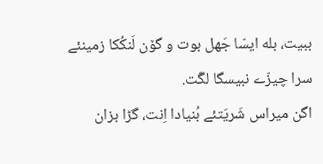ببیت، بله ایسّا جَهل بوت و گۆن لَنکُکا زمینئے سرا چیزّے نبیسگا لگّت.
اگن میراس شَریَتئے بُنیادا اِنت، گڑا بزان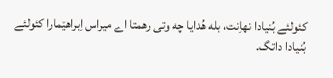کئولئے بُنیادا نهاِنت، بله هُدایا چه وتی رهمتا اے میراس اِبراهێمارا کئولئے بُنیادا داتگ.